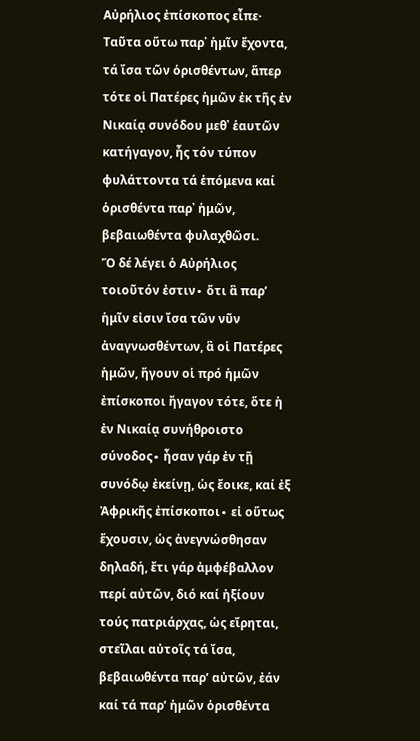Αὐρήλιος ἐπίσκοπος εἶπε· Ταῦτα οὕτω παρ᾽ ἡμῖν ἔχοντα, τά ἴσα τῶν ὁρισθέντων, ἅπερ τότε οἱ Πατέρες ἡμῶν ἐκ τῆς ἐν Νικαίᾳ συνόδου μεθ᾽ ἑαυτῶν κατήγαγον, ἧς τόν τύπον φυλάττοντα τά ἑπόμενα καί ὁρισθέντα παρ᾽ ἡμῶν, βεβαιωθέντα φυλαχθῶσι.
Ὅ δέ λέγει ὁ Αὐρήλιος τοιοῦτόν ἐστιν∙ ὅτι ἃ παρ’ ἡμῖν εἰσιν ἴσα τῶν νῦν ἀναγνωσθέντων, ἃ οἱ Πατέρες ἡμῶν, ἤγουν οἱ πρό ἡμῶν ἐπίσκοποι ἤγαγον τότε, ὅτε ἡ ἐν Νικαίᾳ συνήθροιστο σύνοδος∙ ἦσαν γάρ ἐν τῇ συνόδῳ ἐκείνῃ, ὡς ἔοικε, καί ἐξ Ἀφρικῆς ἐπίσκοποι∙ εἰ οὕτως ἔχουσιν, ὡς ἀνεγνώσθησαν δηλαδή, ἔτι γάρ ἀμφέβαλλον περί αὐτῶν, διό καί ἠξίουν τούς πατριάρχας, ὡς εἴρηται, στεῖλαι αὐτοῖς τά ἴσα, βεβαιωθέντα παρ’ αὐτῶν, ἐάν καί τά παρ’ ἡμῶν ὁρισθέντα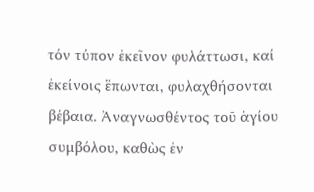τόν τύπον ἐκεῖνον φυλάττωσι, καί ἐκείνοις ἕπωνται, φυλαχθήσονται βέβαια. Ἀναγνωσθέντος τοῦ ἁγίου συμβόλου, καθὼς ἐν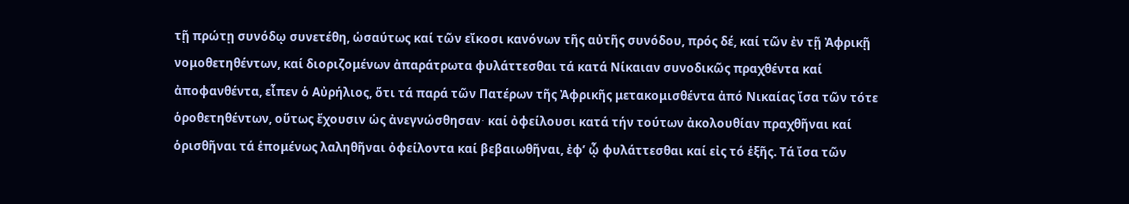τῇ πρώτῃ συνόδῳ συνετέθη, ὡσαύτως καί τῶν εἴκοσι κανόνων τῆς αὐτῆς συνόδου, πρός δέ, καί τῶν ἐν τῇ Ἀφρικῇ νομοθετηθέντων, καί διοριζομένων ἀπαράτρωτα φυλάττεσθαι τά κατά Νίκαιαν συνοδικῶς πραχθέντα καί ἀποφανθέντα, εἶπεν ὁ Αὐρήλιος, ὅτι τά παρά τῶν Πατέρων τῆς Ἀφρικῆς μετακομισθέντα ἀπό Νικαίας ἴσα τῶν τότε ὁροθετηθέντων, οὕτως ἔχουσιν ὡς ἀνεγνώσθησαν∙ καί ὀφείλουσι κατά τήν τούτων ἀκολουθίαν πραχθῆναι καί ὁρισθῆναι τά ἑπομένως λαληθῆναι ὀφείλοντα καί βεβαιωθῆναι, ἐφ’ ᾧ φυλάττεσθαι καί εἰς τό ἑξῆς. Τά ἴσα τῶν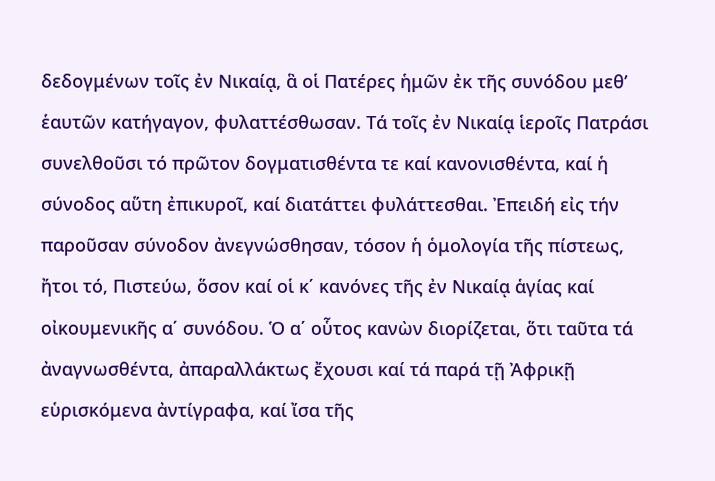δεδογμένων τοῖς ἐν Νικαίᾳ, ἃ οἱ Πατέρες ἡμῶν ἐκ τῆς συνόδου μεθ’ ἑαυτῶν κατήγαγον, φυλαττέσθωσαν. Τά τοῖς ἐν Νικαίᾳ ἱεροῖς Πατράσι συνελθοῦσι τό πρῶτον δογματισθέντα τε καί κανονισθέντα, καί ἡ σύνοδος αὕτη ἐπικυροῖ, καί διατάττει φυλάττεσθαι. Ἐπειδή εἰς τήν παροῦσαν σύνοδον ἀνεγνώσθησαν, τόσον ἡ ὁμολογία τῆς πίστεως, ἤτοι τό, Πιστεύω, ὅσον καί οἱ κ΄ κανόνες τῆς ἐν Νικαίᾳ ἁγίας καί οἰκουμενικῆς α΄ συνόδου. Ὁ α΄ οὗτος κανὼν διορίζεται, ὅτι ταῦτα τά ἀναγνωσθέντα, ἀπαραλλάκτως ἔχουσι καί τά παρά τῇ Ἀφρικῇ εὑρισκόμενα ἀντίγραφα, καί ἴσα τῆς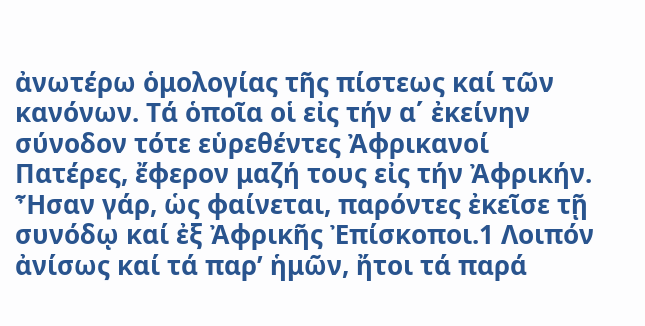ἀνωτέρω ὁμολογίας τῆς πίστεως καί τῶν κανόνων. Τά ὁποῖα οἱ εἰς τήν α΄ ἐκείνην σύνοδον τότε εὑρεθέντες Ἀφρικανοί Πατέρες, ἔφερον μαζή τους εἰς τήν Ἀφρικήν. Ἦσαν γάρ, ὡς φαίνεται, παρόντες ἐκεῖσε τῇ συνόδῳ καί ἐξ Ἀφρικῆς Ἐπίσκοποι.1 Λοιπόν ἀνίσως καί τά παρ’ ἡμῶν, ἤτοι τά παρά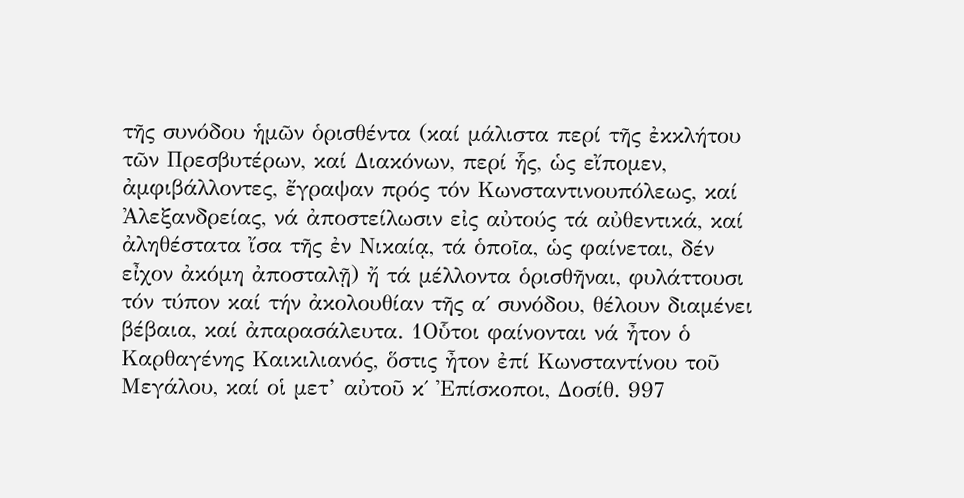τῆς συνόδου ἡμῶν ὁρισθέντα (καί μάλιστα περί τῆς ἐκκλήτου τῶν Πρεσβυτέρων, καί Διακόνων, περί ἧς, ὡς εἴπομεν, ἀμφιβάλλοντες, ἔγραψαν πρός τόν Κωνσταντινουπόλεως, καί Ἀλεξανδρείας, νά ἀποστείλωσιν εἰς αὐτούς τά αὐθεντικά, καί ἀληθέστατα ἴσα τῆς ἐν Νικαίᾳ, τά ὁποῖα, ὡς φαίνεται, δέν εἶχον ἀκόμη ἀποσταλῇ) ἤ τά μέλλοντα ὁρισθῆναι, φυλάττουσι τόν τύπον καί τήν ἀκολουθίαν τῆς α΄ συνόδου, θέλουν διαμένει βέβαια, καί ἀπαρασάλευτα. 1Οὗτοι φαίνονται νά ἦτον ὁ Καρθαγένης Καικιλιανός, ὅστις ἦτον ἐπί Κωνσταντίνου τοῦ Μεγάλου, καί οἱ μετ’ αὐτοῦ κ΄ Ἐπίσκοποι, Δοσίθ. 997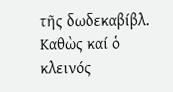τῆς δωδεκαβίβλ. Καθὼς καί ὁ κλεινός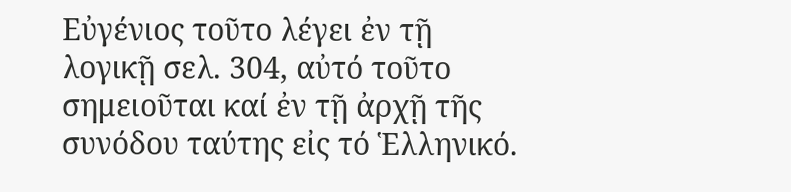Εὐγένιος τοῦτο λέγει ἐν τῇ λογικῇ σελ. 304, αὐτό τοῦτο σημειοῦται καί ἐν τῇ ἀρχῇ τῆς συνόδου ταύτης εἰς τό Ἑλληνικό.